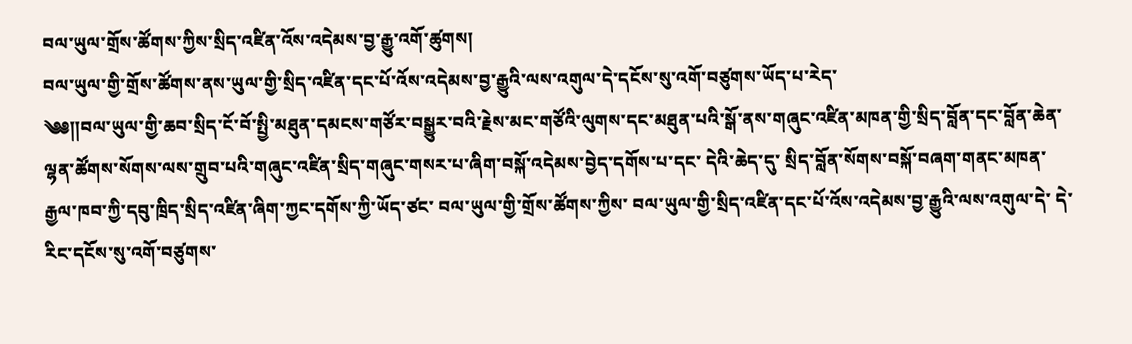བལ་ཡུལ་གྲོས་ཚོགས་ཀྱིས་སྲིད་འཛིན་འོས་འདེམས་བྱ་རྒྱུ་འགོ་ཚུགས།
བལ་ཡུལ་གྱི་གྲོས་ཚོགས་ནས་ཡུལ་གྱི་སྲིད་འཛིན་དང་པོ་འོས་འདེམས་བྱ་རྒྱུའི་ལས་འགུལ་དེ་དངོས་སུ་འགོ་བཙུགས་ཡོད་པ་རེད་
༄༅༎བལ་ཡུལ་གྱི་ཆབ་སྲིད་ངོ་བོ་སྤྱི་མཐུན་དམངས་གཙོར་བསྒྱུར་བའི་རྗེས་མང་གཙོའི་ལུགས་དང་མཐུན་པའི་སྒོ་ནས་གཞུང་འཛིན་མཁན་གྱི་སྲིད་བློན་དང་བློན་ཆེན་ལྷན་ཚོགས་སོགས་ལས་གྲུབ་པའི་གཞུང་འཛིན་སྲིད་གཞུང་གསར་པ་ཞིག་བསྐོ་འདེམས་བྱེད་དགོས་པ་དང་ དེའི་ཆེད་དུ་ སྲིད་བློན་སོགས་བསྐོ་བཞག་གནང་མཁན་རྒྱལ་ཁབ་ཀྱི་དབུ་ཁྲིད་སྲིད་འཛིན་ཞིག་ཀྱང་དགོས་ཀྱི་ཡོད་ཙང་ བལ་ཡུལ་གྱི་གྲོས་ཚོགས་ཀྱིས་ བལ་ཡུལ་གྱི་སྲིད་འཛིན་དང་པོ་འོས་འདེམས་བྱ་རྒྱུའི་ལས་འགུལ་དེ་ དེ་རིང་དངོས་སུ་འགོ་བཙུགས་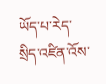ཡོད་པ་རེད་ སྲིད་འཛིན་འོས་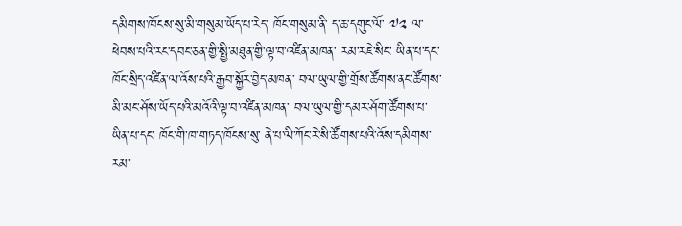དམིགས་ཁོངས་སུ་མི་གསུམ་ཡོད་པ་རེད་ ཁོང་གསུམ་ནི་ ད་ཆ་དགུང་ལོ་ ༧༢ ལ་ཕེབས་པའི་རང་དབང་ཅན་གྱི་སྤྱི་མཐུན་གྱི་ལྟ་བ་འཛིན་མཁན་ རམ་རཇེ་སིང་ ཡིན་པ་དང་ ཁོང་སྲིད་འཛིན་ལ་འོས་པའི་རྒྱབ་སྐྱོར་བྱེད་མཁན་ བལ་ཡུལ་གྱི་གྲོས་ཚོགས་ནང་ཚོགས་མི་མང་ཤོས་ཡོད་པའི་མའོའི་ལྟ་བ་འཛིན་མཁན་ བལ་ཡུལ་གྱི་དམར་ཤོག་ཚོགས་པ་ཡིན་པ་དང་ ཁོང་གི་ཁ་གཏད་ཁོངས་སུ་ ནེ་པ་ལི་ཀོང་རེ་སི་ཚོགས་པའི་འོས་དམིགས་ རམ་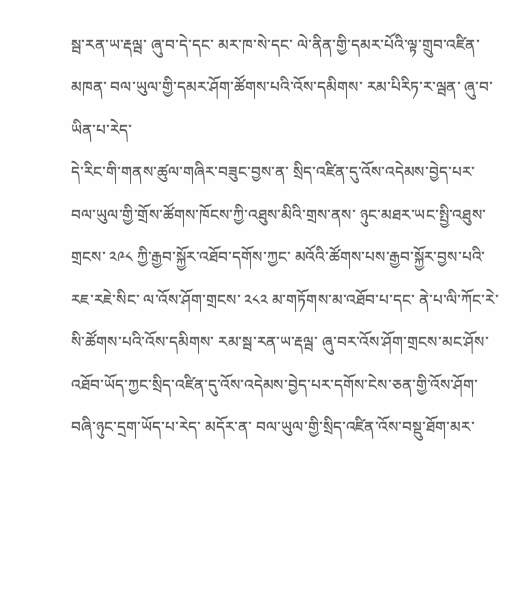སྦ་རན་ཡ་རྡལྦ་ ཞུ་བ་དེ་དང་ མར་ཁ་སེ་དང་ ལེ་ནིན་གྱི་དམར་པོའི་ལྟ་གྲུབ་འཛིན་མཁན་ བལ་ཡུལ་གྱི་དམར་ཤོག་ཚོགས་པའི་འོས་དམིགས་ རམ་པིརིཏ་ར་ལྦན་ ཞུ་བ་ཡིན་པ་རེད་
དེ་རིང་གི་གནས་ཚུལ་གཞིར་བཟུང་བྱས་ན་ སྲིད་འཛིན་དུ་འོས་འདེམས་བྱེད་པར་ བལ་ཡུལ་གྱི་གྲོས་ཚོགས་ཁོངས་ཀྱི་འཐུས་མིའི་གྲས་ནས་ ཉུང་མཐར་ཡང་སྤྱི་འཐུས་གྲངས་ ༢༩༨ ཀྱི་རྒྱབ་སྐྱོར་འཐོབ་དགོས་ཀྱང་ མའོའི་ཚོགས་པས་རྒྱབ་སྐྱོར་བྱས་པའི་ རཇ་རཇེ་སིང་ ལ་འོས་ཤོག་གྲངས་ ༢༨༢ མ་གཏོགས་མ་འཐོབ་པ་དང་ ནེ་པ་ལི་ཀོང་རེ་སི་ཚོགས་པའི་འོས་དམིགས་ རམ་སྦ་རན་ཡ་རྡལྦ་ ཞུ་བར་འོས་ཤོག་གྲངས་མང་ཤོས་འཐོབ་ཡོད་ཀྱང་སྲིད་འཛིན་དུ་འོས་འདེམས་བྱེད་པར་དགོས་ངེས་ཅན་གྱི་འོས་ཤོག་བཞི་ཉུང་དྲག་ཡོད་པ་རེད་ མདོར་ན་ བལ་ཡུལ་གྱི་སྲིད་འཛིན་འོས་བསྡུ་ཐོག་མར་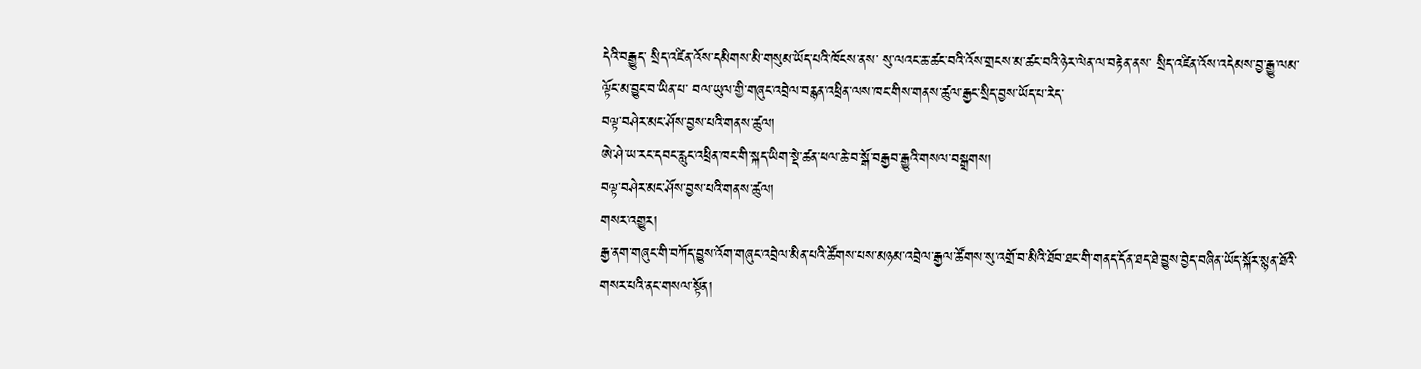དེའི་བརྒྱུད་ སྲིད་འཛིན་འོས་དམིགས་མི་གསུམ་ཡོད་པའི་ཁོངས་ནས་ སུ་ལའང་ཆ་ཚང་བའི་འོས་གྲངས་མ་ཚང་བའི་ཉེར་ལེན་ལ་བརྟེན་ནས་ སྲིད་འཛིན་འོས་འདེམས་བྱ་རྒྱུ་ལམ་ལྟོང་མ་བྱུང་བ་ཡིན་པ་ བལ་ཡུལ་གྱི་གཞུང་འབྲེལ་བརྙན་འཕྲིན་ལས་ཁང་གིས་གནས་ཚུལ་རྒྱང་སྲིད་བྱས་ཡོད་པ་རེད་
བལྟ་བཤེར་མང་ཤོས་བྱས་པའི་གནས་ཚུལ།
ཨེ་ཤེ་ཡ་རང་དབང་རླུང་འཕྲིན་ཁང་གི་སྐད་ཡིག་སྡེ་ཚན་ཕལ་ཆེ་བ་སྒོ་བརྒྱབ་རྒྱུའི་གསལ་བསྒྲགས།
བལྟ་བཤེར་མང་ཤོས་བྱས་པའི་གནས་ཚུལ།
གསར་འགྱུར།
རྒྱ་ནག་གཞུང་གི་བཀོད་བྱུས་འོག་གཞུང་འབྲེལ་མིན་པའི་ཚོགས་པས་མཉམ་འབྲེལ་རྒྱལ་ཚོགས་སུ་འགྲོ་བ་མིའི་ཐོབ་ཐང་གི་གནད་དོན་ཐད་ཐེ་བྱུས་བྱེད་བཞིན་ཡོད་སྐོར་སྙན་ཐོའི་གསར་པའི་ནང་གསལ་སྟོན།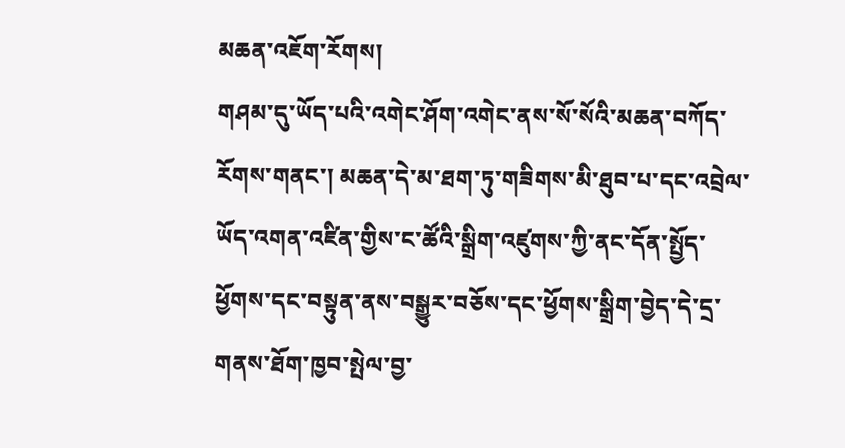མཆན་འཇོག་རོགས།
གཤམ་དུ་ཡོད་པའི་འགེང་ཤོག་འགེང་ནས་སོ་སོའི་མཆན་བཀོད་རོགས་གནང་། མཆན་དེ་མ་ཐག་ཏུ་གཟིགས་མི་ཐུབ་པ་དང་འབྲེལ་ཡོད་འགན་འཛིན་གྱིས་ང་ཚོའི་སྒྲིག་འཛུགས་ཀྱི་ནང་དོན་སྤྱོད་ཕྱོགས་དང་བསྟུན་ནས་བསྒྱུར་བཅོས་དང་ཕྱོགས་སྒྲིག་བྱེད་དེ་དྲ་གནས་ཐོག་ཁྱབ་སྤེལ་བྱ་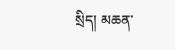སྲིད། མཆན་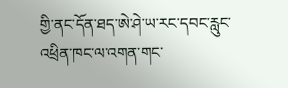གྱི་ནང་དོན་ཐད་ཨེ་ཤེ་ཡ་རང་དབང་རླུང་འཕྲིན་ཁང་ལ་འགན་གང་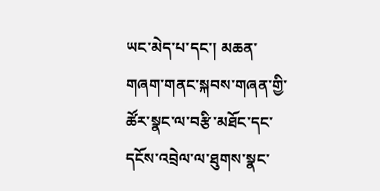ཡང་མེད་པ་དང་། མཆན་གཞག་གནང་སྐབས་གཞན་གྱི་ཚོར་སྣང་ལ་བརྩི་མཐོང་དང་དངོས་འབྲེལ་ལ་ཐུགས་སྣང་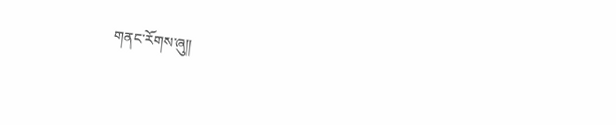གནང་རོགས་ཞུ༎